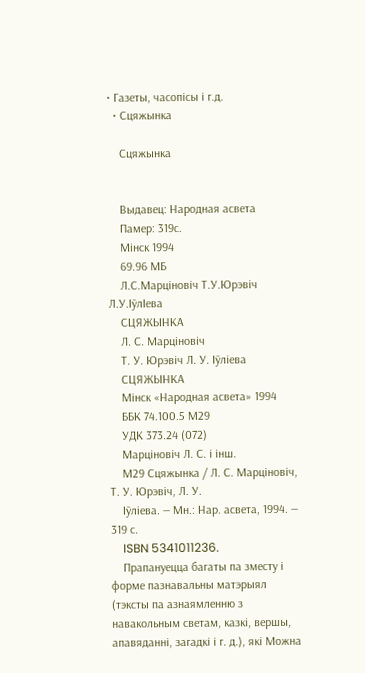• Газеты, часопісы і г.д.
  • Сцяжынка

    Сцяжынка


    Выдавец: Народная асвета
    Памер: 319с.
    Мінск 1994
    69.96 МБ
    Л.С.Марціновіч Т.У.Юрэвіч Л.У.ІўлІева
    СЦЯЖЫНКА
    Л. С. Марціновіч
    Т. У. Юрэвіч Л. У. Іўліева
    СЦЯЖЫНКА
    Мінск «Народная асвета» 1994
    ББК 74.100.5 М29
    УДК 373.24 (072)
    Марціновіч Л. С. і інш.
    М29 Сцяжынка / Л. С. Марціновіч, Т. У. Юрэвіч, Л. У.
    Іўліева. — Мн.: Нар. асвета, 1994. — 319 с.
    ISBN 5341011236.
    Прапануецца багаты па зместу і форме пазнавальны матэрыял (тэксты па азнаямленню з навакольным светам, казкі, вершы, апавяданні, загадкі і г. д.), які Можна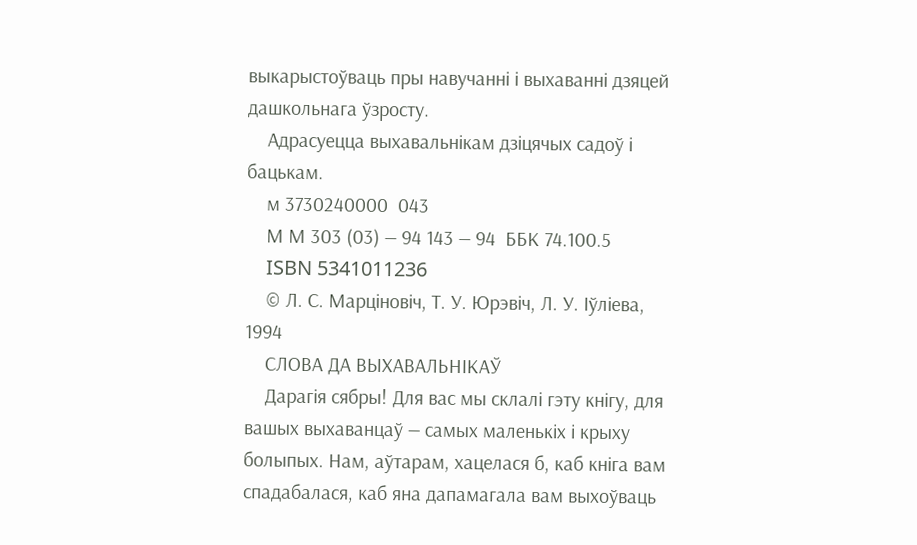выкарыстоўваць пры навучанні і выхаванні дзяцей дашкольнага ўзросту.
    Адрасуецца выхавальнікам дзіцячых садоў і бацькам.
    м 3730240000  043
    М М 303 (03) — 94 143 — 94  ББК 74.100.5
    ISBN 5341011236
    © Л. С. Марціновіч, Т. У. Юрэвіч, Л. У. Іўліева, 1994
    СЛОВА ДА ВЫХАВАЛЬНІКАЎ
    Дарагія сябры! Для вас мы склалі гэту кнігу, для вашых выхаванцаў — самых маленькіх і крыху болыпых. Нам, аўтарам, хацелася б, каб кніга вам спадабалася, каб яна дапамагала вам выхоўваць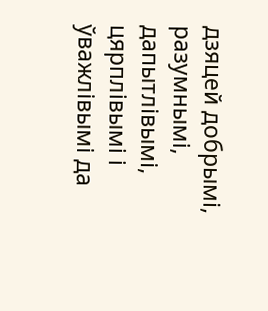дзяцей добрымі, разумнымі, дапытлівымі, цярплівымі і ўважлівымі да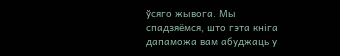ўсяго жывога. Мы спадзяёмся, што гэта кніга дапаможа вам абуджаць у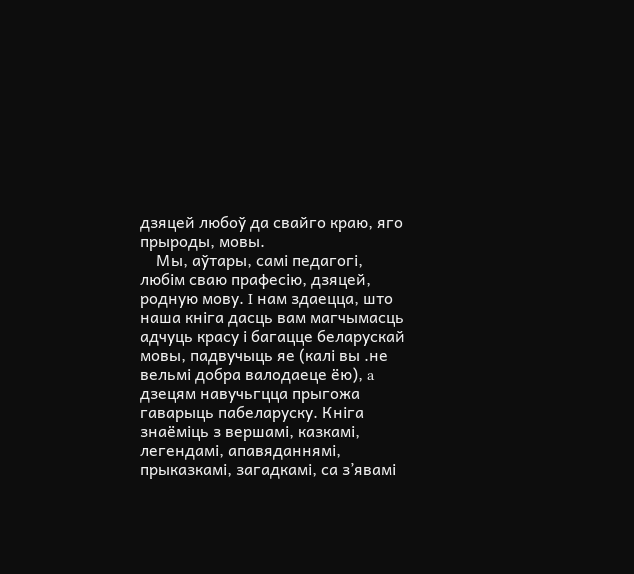дзяцей любоў да свайго краю, яго прыроды, мовы.
    Мы, аўтары, самі педагогі, любім сваю прафесію, дзяцей, родную мову. I нам здаецца, што наша кніга дасць вам магчымасць адчуць красу і багацце беларускай мовы, падвучыць яе (калі вы .не вельмі добра валодаеце ёю), a дзецям навучьгцца прыгожа гаварыць пабеларуску. Кніга знаёміць з вершамі, казкамі, легендамі, апавяданнямі, прыказкамі, загадкамі, са з’явамі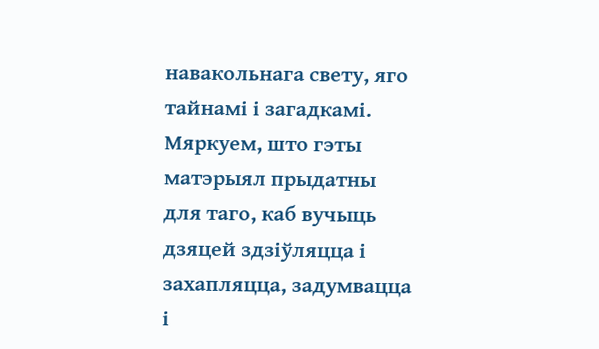навакольнага свету, яго тайнамі і загадкамі. Мяркуем, што гэты матэрыял прыдатны для таго, каб вучыць дзяцей здзіўляцца і захапляцца, задумвацца і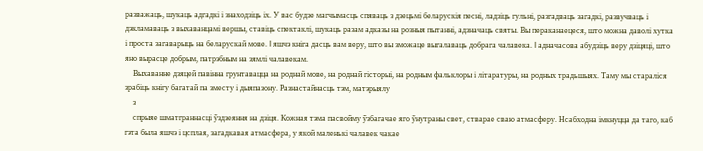разважаць, шукаць адгадкі і знаходзіць іх. У вас будзе магчымасць спяваць з дзецьмі беларускія песні, ладзіць гульні, разгадваць загадкі, развучваць і дэкламаваць з выхаванцамі вершы, ставіць спектаклі, шукаць разам адказы на розныя пытанні, адзначаць святы. Вы пераканаецеся, што можна даволі хутка і проста загаварыць на беларускай мове. I яшчэ кніга дасць вам веру, што вы зможаце выгалаваць добрага чалавека. I адначасова абудзіць веру дзіцяці, што яно вырасце добрым, патрэбным на зямлі чалавекам.
    Выхаванне дзяцей павінна грунтавацца на роднай мове, на роднай гісторыі, на родным фальклоры і літаратуры, на родных традьшыях. Таму мы стараліся зрабіць кнігу багатай па зместу і дыяпазону. Разнастайнасць тэм, матэрыялу
    з
    спрыяе шматграннасці ўздзеяння на дзіця. Кожная тэма пасвойму ўзбагачае яго ўнутраны свет, стварае сваю атмасферу. Нсабходна імкнуцца да таго, каб гэта была яшчэ і цсплая, загадкавая атмасфера, у якой маленькі чалавек чакае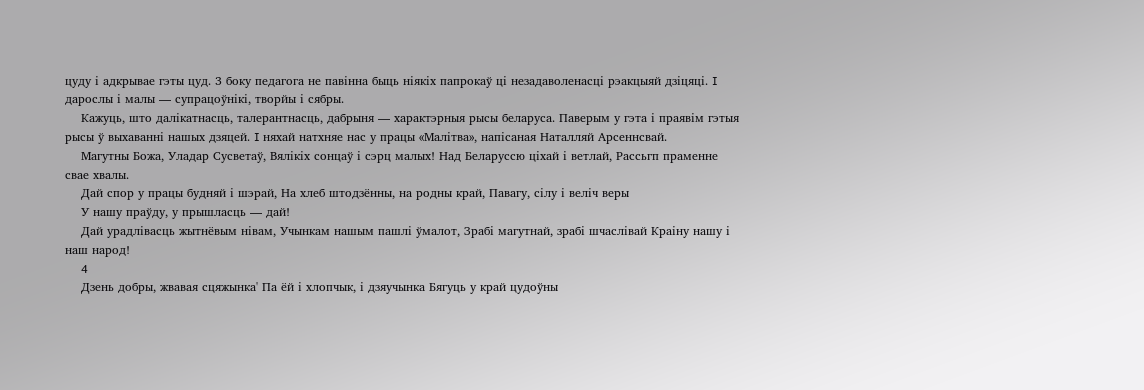цуду і адкрывае гэты цуд. 3 боку педагога не павінна быць ніякіх папрокаў ці незадаволенасці рэакцыяй дзіцяці. I дарослы і малы — супрацоўнікі, творйы і сябры.
    Кажуць, што далікатнасць, талерантнасць, дабрыня — характэрныя рысы беларуса. Паверым у гэта і праявім гэтыя рысы ў выхаванні нашых дзяцей. I няхай натхняе нас у працы «Малітва», напісаная Наталляй Арсеннсвай.
    Магутны Божа, Уладар Сусветаў, Вялікіх сонцаў і сэрц малых! Над Беларуссю ціхай і ветлай, Рассьгп праменне свае хвалы.
    Дай спор у працы будняй і шэрай, На хлеб штодзённы, на родны край, Павагу, сілу і веліч веры
    У нашу праўду, у прышласць — дай!
    Дай урадлівасць жытнёвым нівам, Учынкам нашым пашлі ўмалот, Зрабі магутнай, зрабі шчаслівай Краіну нашу і наш народ!
    4
    Дзень добры, жвавая сцяжынка' Па ёй і хлопчык, і дзяучынка Бягуць у край цудоўны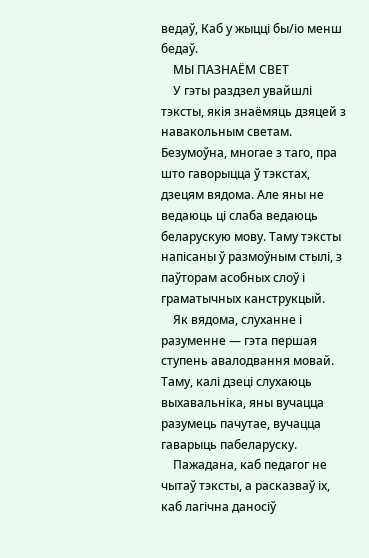ведаў, Каб у жыцці бы/іо менш бедаў.
    МЫ ПАЗНАЁМ СВЕТ
    У гэты раздзел увайшлі тэксты, якія знаёмяць дзяцей з навакольным светам. Безумоўна, многае з таго, пра што гаворыцца ў тэкстах, дзецям вядома. Але яны не ведаюць ці слаба ведаюць беларускую мову. Таму тэксты напісаны ў размоўным стылі, з паўторам асобных слоў і граматычных канструкцый.
    Як вядома, слуханне і разуменне — гэта першая ступень авалодвання мовай. Таму, калі дзеці слухаюць выхавальніка, яны вучацца разумець пачутае, вучацца гаварыць пабеларуску.
    Пажадана, каб педагог не чытаў тэксты, а расказваў іх, каб лагічна даносіў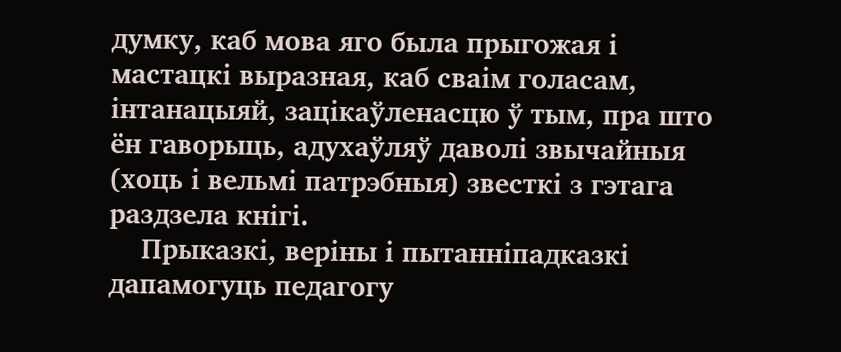думку, каб мова яго была прыгожая і мастацкі выразная, каб сваім голасам, інтанацыяй, зацікаўленасцю ў тым, пра што ён гаворыць, адухаўляў даволі звычайныя (хоць і вельмі патрэбныя) звесткі з гэтага раздзела кнігі.
    Прыказкі, веріны і пытанніпадказкі дапамогуць педагогу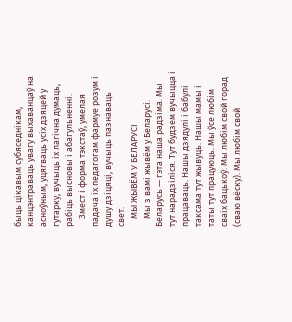быць цікавым субяседнікам, канцэнтраваць увагу выхаванцаў на асноўным, уцягваць усіх дзяцей у гутарку, вучыць іх лагічна думаць, рабіць высновы і абагульненні.
    Змест і форма тэкстаў, умелая падача іх педагогам фармуе розум і душу дзіцяці, вучыць пазнаваць свет.
    МЫ ЖЫВЁМ У БЕЛАРУСІ
    Мы з вамі жывём у Беларусі. Беларусь — гэта наша радзіма. Мы тут нарадзіліся. Тут будзем вучыцца і працаваць. Нашы дзядулі і бабулі таксама тут жывуць. Нашы мамы і таты тут працуюць. Мы ўсе любім сваіх бацькоў. Мы любім свой горад (сваю вёску). Мы любім свой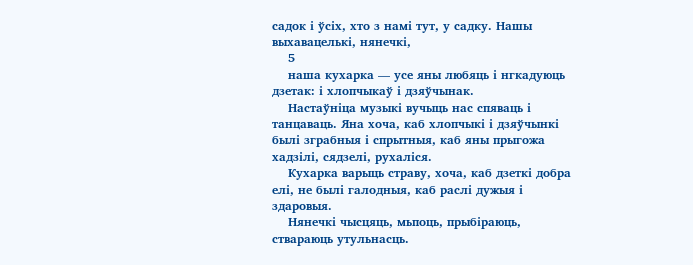садок і ўсіх, хто з намі тут, у садку. Нашы выхавацелькі, нянечкі,
    5
    наша кухарка — усе яны любяць і нгкадуюць дзетак: і хлопчыкаў і дзяўчынак.
    Настаўніца музыкі вучыць нас спяваць і танцаваць. Яна хоча, каб хлопчыкі і дзяўчынкі былі зграбныя і спрытныя, каб яны прыгожа хадзілі, сядзелі, рухаліся.
    Кухарка варыць страву, хоча, каб дзеткі добра елі, не былі галодныя, каб раслі дужыя і здаровыя.
    Нянечкі чысцяць, мьпоць, прыбіраюць, ствараюць утульнасць.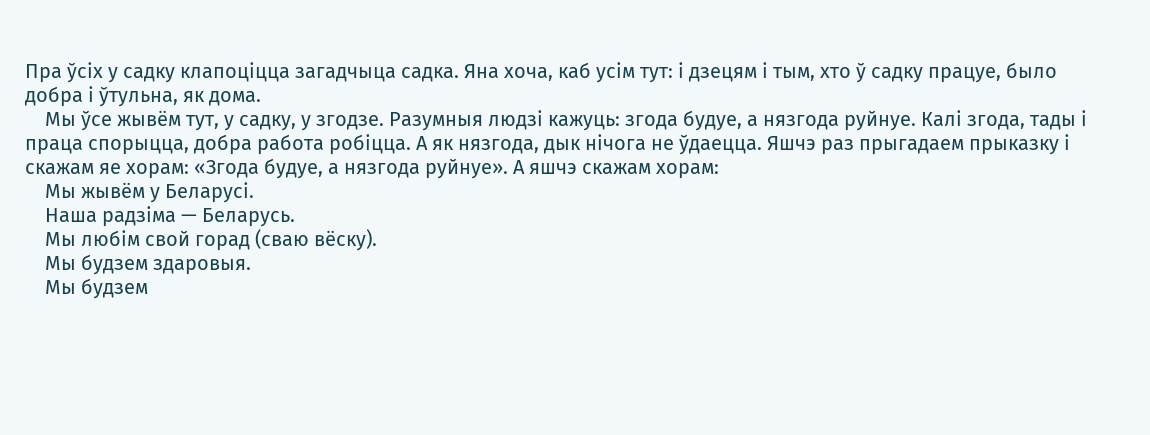Пра ўсіх у садку клапоціцца загадчыца садка. Яна хоча, каб усім тут: і дзецям і тым, хто ў садку працуе, было добра і ўтульна, як дома.
    Мы ўсе жывём тут, у садку, у згодзе. Разумныя людзі кажуць: згода будуе, а нязгода руйнуе. Калі згода, тады і праца спорыцца, добра работа робіцца. А як нязгода, дык нічога не ўдаецца. Яшчэ раз прыгадаем прыказку і скажам яе хорам: «Згода будуе, а нязгода руйнуе». А яшчэ скажам хорам:
    Мы жывём у Беларусі.
    Наша радзіма — Беларусь.
    Мы любім свой горад (сваю вёску).
    Мы будзем здаровыя.
    Мы будзем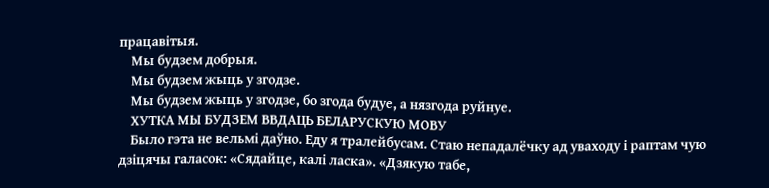працавітыя.
    Мы будзем добрыя.
    Мы будзем жыць у згодзе.
    Мы будзем жыць у згодзе, бо згода будуе, а нязгода руйнуе.
    ХУТКА МЫ БУДЗЕМ ВВДАЦЬ БЕЛАРУСКУЮ МОВУ
    Было гэта не вельмі даўно. Еду я тралейбусам. Стаю непадалёчку ад уваходу і раптам чую дзіцячы галасок: «Сядайце, калі ласка». «Дзякую табе,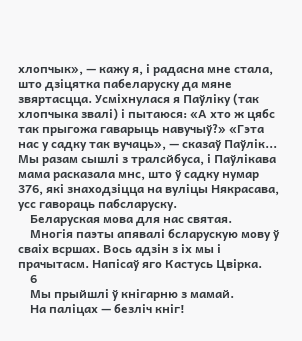хлопчык», — кажу я, і радасна мне стала, што дзіцятка пабеларуску да мяне звяртасцца. Усміхнулася я Паўліку (так хлопчыка звалі) і пытаюся: «А хто ж цябс так прыгожа гаварыць навучыў?» «Гэта нас у садку так вучаць», — сказаў Паўлік... Мы разам сышлі з тралсйбуса, і Паўлікава мама расказала мнс, што ў садку нумар 376, які знаходзіцца на вуліцы Някрасава, усс гавораць пабсларуску.
    Беларуская мова для нас святая.
    Многія паэты апявалі бсларускую мову ў сваіх всршах. Вось адзін з іх мы і прачытасм. Напісаў яго Кастусь Цвірка.
    6
    Мы прыйшлі ў кнігарню з мамай.
    На паліцах — безліч кніг!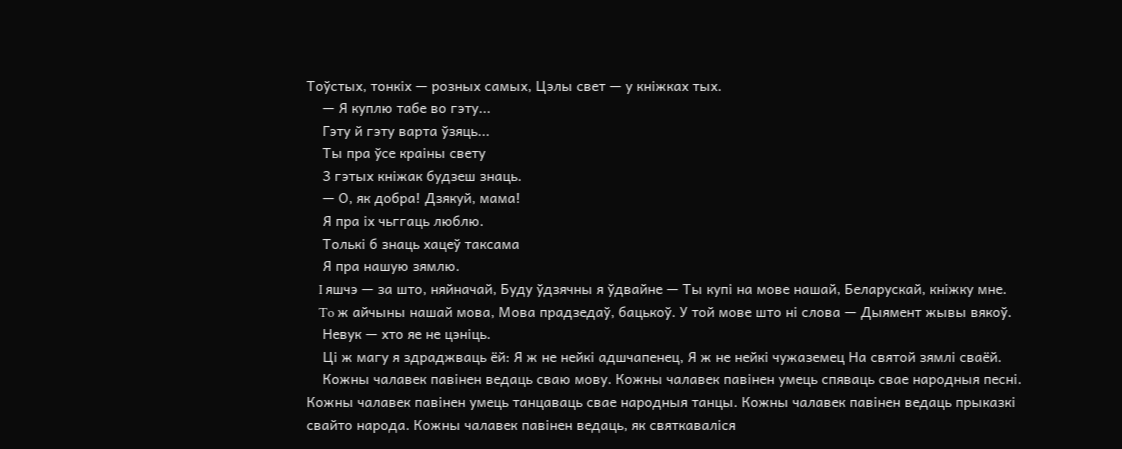Тоўстых, тонкіх — розных самых, Цэлы свет — у кніжках тых.
    — Я куплю табе во гэту...
    Гэту й гэту варта ўзяць...
    Ты пра ўсе краіны свету
    3 гэтых кніжак будзеш знаць.
    — О, як добра! Дзякуй, мама!
    Я пра іх чьггаць люблю.
    Толькі б знаць хацеў таксама
    Я пра нашую зямлю.
    I яшчэ — за што, няйначай, Буду ўдзячны я ўдвайне — Ты купі на мове нашай, Беларускай, кніжку мне.
    To ж айчыны нашай мова, Мова прадзедаў, бацькоў. У той мове што ні слова — Дыямент жывы вякоў.
    Невук — хто яе не цэніць.
    Ці ж магу я здраджваць ёй: Я ж не нейкі адшчапенец, Я ж не нейкі чужаземец На святой зямлі сваёй.
    Кожны чалавек павінен ведаць сваю мову. Кожны чалавек павінен умець спяваць свае народныя песні. Кожны чалавек павінен умець танцаваць свае народныя танцы. Кожны чалавек павінен ведаць прыказкі свайто народа. Кожны чалавек павінен ведаць, як святкаваліся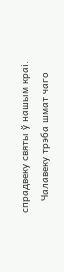спрадвеку святы ў нашым краі.
    Чалавеку трэба шмат чаго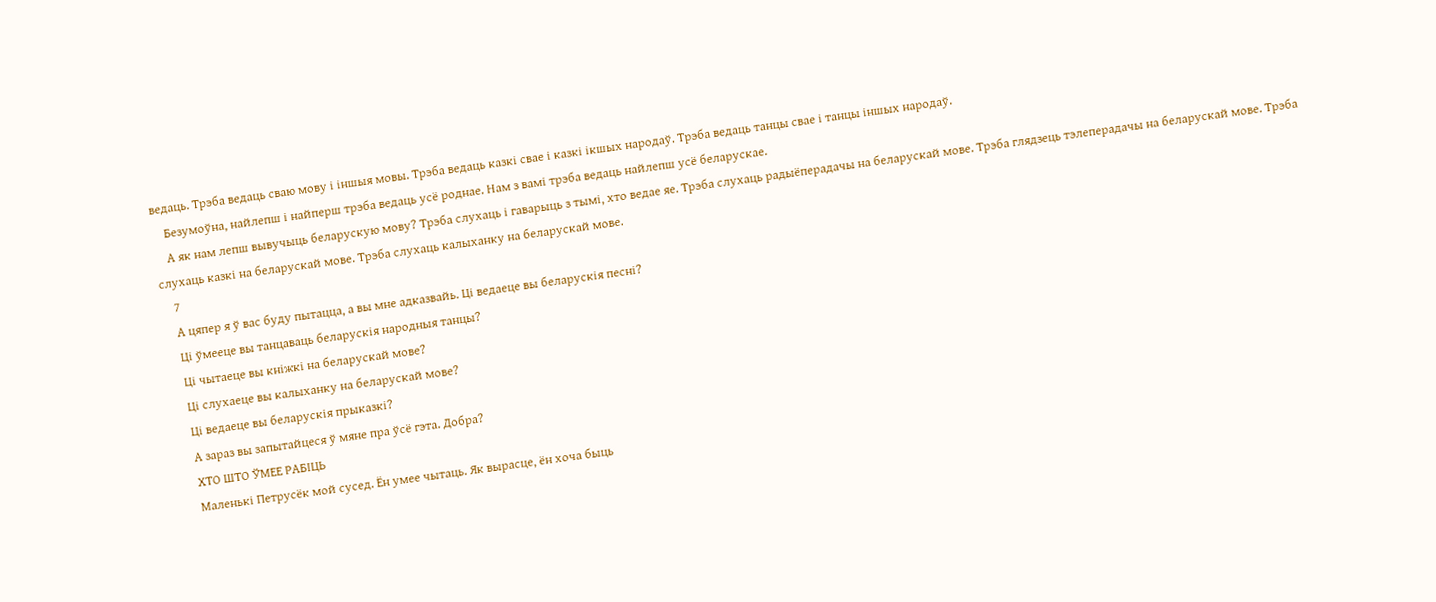ведаць. Трэба ведаць сваю мову і іншыя мовы. Трэба ведаць казкі свае і казкі ікшых народаў. Трэба ведаць танцы свае і танцы іншых народаў.
    Безумоўна, найлепш і найперш трэба ведаць усё роднае. Нам з вамі трэба ведаць найлепш усё беларускае.
    А як нам лепш вывучыць беларускую мову? Трэба слухаць і гаварыць з тымі, хто ведае яе. Трэба слухаць радыёперадачы на беларускай мове. Трэба глядзець тэлеперадачы на беларускай мове. Трэба слухаць казкі на беларускай мове. Трэба слухаць калыханку на беларускай мове.
    7
    А цяпер я ў вас буду пытацца, а вы мне адказвайь. Ці ведаеце вы беларускія песні?
    Ці ўмееце вы танцаваць беларускія народныя танцы?
    Ці чытаеце вы кніжкі на беларускай мове?
    Ці слухаеце вы калыханку на беларускай мове?
    Ці ведаеце вы беларускія прыказкі?
    А зараз вы запытайцеся ў мяне пра ўсё гэта. Добра?
    ХТО ШТО ЎМЕЕ РАБІЦЬ
    Маленькі Петрусёк мой сусед. Ён умее чытаць. Як вырасце, ён хоча быць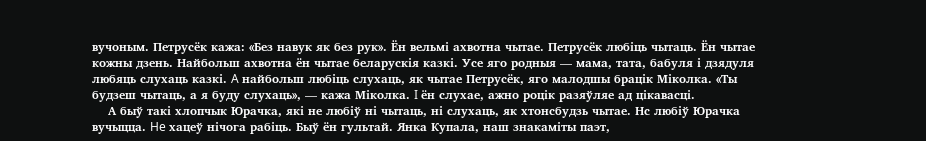вучоным. Петрусёк кажа: «Без навук як без рук». Ён вельмі ахвотна чытае. Петрусёк любіць чытаць. Ён чытае кожны дзень. Найбольш ахвотна ён чытае беларускія казкі. Усе яго родныя — мама, тата, бабуля і дзядуля любяць слухаць казкі. A найбольш любіць слухаць, як чытае Петрусёк, яго малодшы брацік Міколка. «Ты будзеш чытаць, а я буду слухаць», — кажа Міколка. I ён слухае, ажно роцік разяўляе ад цікавасці.
    А быў такі хлопчык Юрачка, які не любіў ні чытаць, ні слухаць, як хтонсбудзь чытае. Нс любіў Юрачка вучыцца. He хацеў нічога рабіць. Быў ён гультай. Янка Купала, наш знакаміты паэт,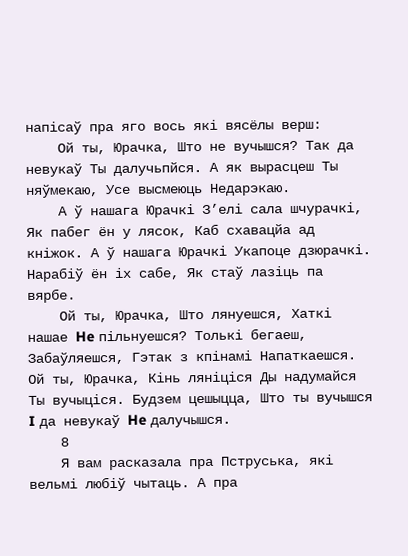напісаў пра яго вось які вясёлы верш:
    Ой ты, Юрачка, Што не вучышся? Так да невукаў Ты далучьпйся. А як вырасцеш Ты няўмекаю, Усе высмеюць Недарэкаю.
    А ў нашага Юрачкі З’елі сала шчурачкі, Як пабег ён у лясок, Каб схавацйа ад кніжок. А ў нашага Юрачкі Укапоце дзюрачкі. Нарабіў ён іх сабе, Як стаў лазіць па вярбе.
    Ой ты, Юрачка, Што лянуешся, Хаткі нашае He пільнуешся? Толькі бегаеш, Забаўляешся, Гэтак з кпінамі Напаткаешся. Ой ты, Юрачка, Кінь ляніціся Ды надумайся Ты вучыціся. Будзем цешыцца, Што ты вучышся I да невукаў He далучышся.
    8
    Я вам расказала пра Пструська, які вельмі любіў чытаць. А пра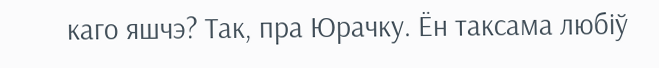каго яшчэ? Так, пра Юрачку. Ён таксама любіў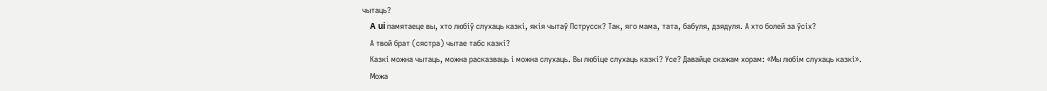чытаць?
    A ui памятаеце вы, хто любіў слухаць казкі, якія чытаў Пструсск? Так, яго мама, тата, бабуля, дзядуля. А хто болей за ўсіх?
    А твой брат (сястра) чытае табс казкі?
    Казкі можна чытаць, можна расказваць і можна слухаць. Вы любіце слухаць казкі? Усе? Давайце скажам хорам: «Мы любім слухаць казкі».
    Можа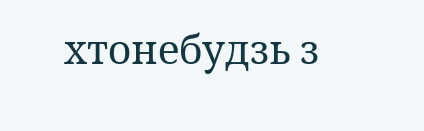хтонебудзь з